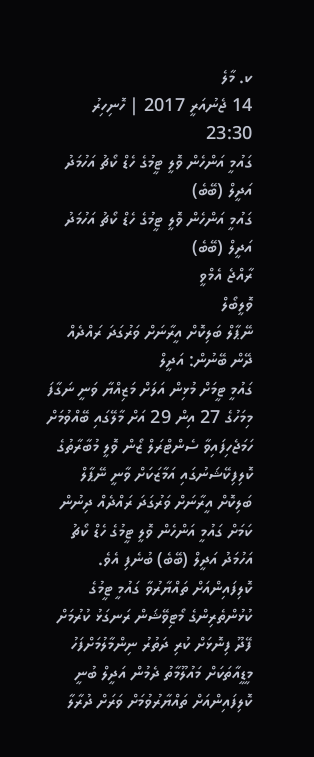ކ. މާލެ
14 ޖެނުއަރީ 2017 | ހޮނިހިރު 23:30
ގައުމީ އަންހެން ވޮލީ ޓީމުގެ ހެޑް ކޯޗު އަހުމަދު އަދީލް (ބޭބެ)
ގައުމީ އަންހެން ވޮލީ ޓީމުގެ ހެޑް ކޯޗު އަހުމަދު އަދީލް (ބޭބެ)
ރާއްޖެ އެމްވީ
ވޮލީބޯލް
ނޭޕާލް ބަލިކޮށް އީރާނަށް ވަރުގަދަ ރައްދެއް ދޭން ބޭނުން: އަދީލް
ގައުމީ ޓީމަށް މުޅިން އަލަށް މަޒިއްޔާ ވަނީ ނަގާފަ
މިމަހުގެ 27 އިން 29 އަށް މާލޭގައި ބޭއްވުމަށް ހަމަޖެހިފައިވާ ސެންޓްރަލް ޒޯން ވޮލީ މުބާރާތުގެ ކޮލިފިކޭޝަނުގައި އަމާޒަކަށް ވާނީ ނޭޕާލް ބަލިކޮށް އީރާނަށް ވަރުގަދަ ރައްދެއް ދިނުން ކަމަށް ގައުމީ އަންހެން ވޮލީ ޓީމުގެ ހެޑް ކޯޗު އަހުމަދު އަދީލް (ބޭބެ) ބުނެފި އެވެ.
ކޮލިފައިންއަށް ތައްޔާރުވާ ގައުމީ ޓީމުގެ ކުޅުންތެރިންގެ މޯޓިވޭޝަން ރަނގަޅު ކުރުމަށް ފޭދޫ ފިނޮޅަށް ކުރި ދަތުރު ނިންމާލުމަށްފަހު މީޑީއާތަކަށް މައުލޫމާތު ދެމުން އަދީލް ބުނީ ކޮލިފައިންއަށް ތައްޔާރުވުމަށް ވަރަށް ދުރާލާ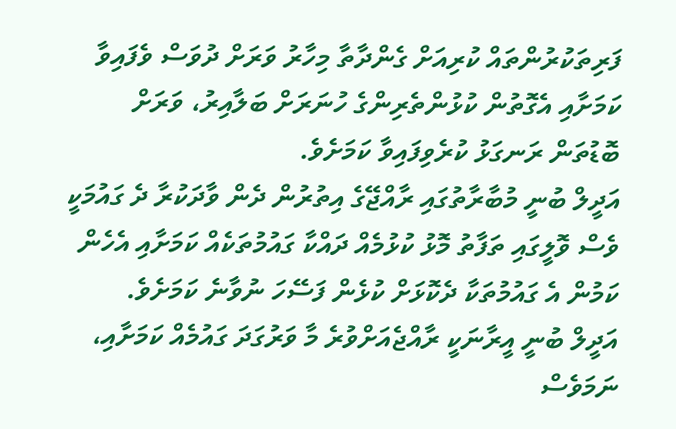ފަރިތަކުރުންތައް ކުރިއަށް ގެންދާތާ މިހާރު ވަރަށް ދުވަސް ވެފައިވާ ކަމަށާއި އެގޮތުން ކުޅުންތެރިންގެ ހުނަރަށް ބަލާއިރު، ވަރަށް ބޮޑުތަން ރަނގަޅު ކުރެވިފައިވާ ކަމަށެވެ.
އަދީލް ބުނީ މުބާރާތުގައި ރާއްޖޭގެ އިތުރުން ދެން ވާދަކުރާ ދެ ގައުމަކީ ވެސް ވޮލީގައި ތަފާތު މޮޅު ކުޅުމެއް ދައްކާ ގައުމުތަކެއް ކަމަށާއި އެހެން ކަމުން އެ ގައުމުތަކާ ދެކޮޅަށް ކުޅެން ފަސޭހަ ނުވާނެ ކަމަށެވެ.
އަދީލް ބުނީ އީރާނަކީ ރާއްޖެއަށްވުރެ މާ ވަރުގަދަ ގައުމެއް ކަމަށާއި، ނަމަވެސް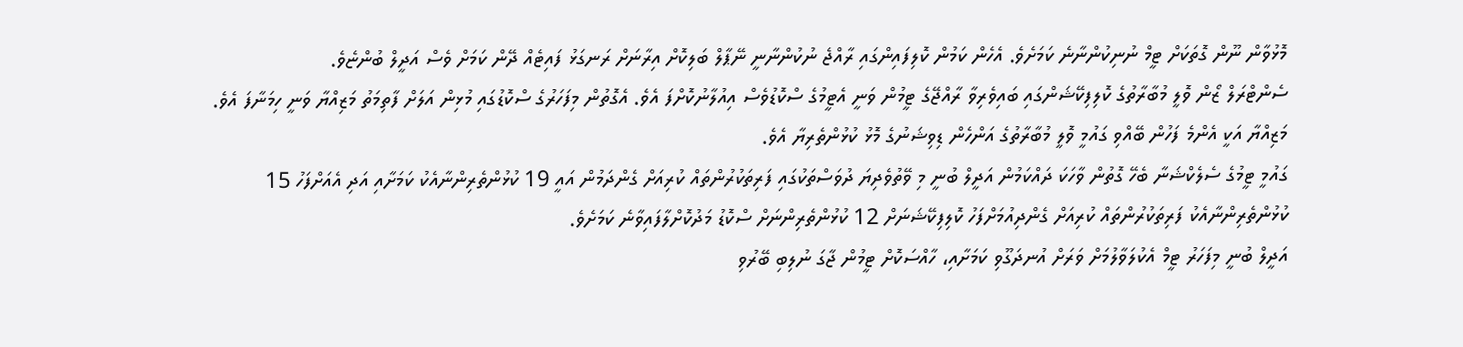މޮޅުވާން ނޫން ގޮތަކަށް ޓީމް ނުނިކުންނާނެ ކަމަށެވެ. އެހެން ކަމުން ކޮލިފައިންގައި ރާއްޖެ ނުކުންނާނީ ނޭޕާލް ބަލިކޮށް އިރާނަށް ރަނގަޅު ފައިޓެއް ދޭން ކަމަށް ވެސް އަދީލް ބުންޏެވެ.
ސެންޓްރަލް ޒޯން ވޮލީ މުބާރާތުގެ ކޮލިފިކޭޝަންގައި ބައިވެރިވާ ރާއްޖޭގެ ޓީމުން ވަނީ އެޓީމުގެ ސްކޮޑުވެސް އިއުލާނުކޮށްފަ އެވެ. އެގޮތުން މިފަހަރުގެ ސްކޮޑުގައި މުޅިން އަލަށް ފާތިމަތު މަޒިއްޔާ ވަނީ ހިމަނާފަ އެވެ. މަޒިއްޔާ އަކީ އެންމެ ފަހުން ބޭއްވި ގައުމީ ވޮލީ މުބާރާތުގެ އަންހެން ޑިވިޝަނުގެ މޮޅު ކުޅުންތެރިޔާ އެވެ.
ގައުމީ ޓީމުގެ ސެލެކްޝަނާ ބެހޭ ގޮތުން ވާހަކަ ދައްކަމުން އަދީލް ބުނީ މި ވޭތުވެދިޔަ ދުވަސްތަކުގައި ފަރިތަކުރުންތައް ކުރިއަށް ގެންދަމުން އައީ 19 ކުޅުންތެރިންނާއެކު ކަމަށާއި އަދި އެއަށްފަހު 15 ކުޅުންތެރިންނާއެކު ފަރިތަކުރުންތައް ކުރިއަށް ގެންދިއުމަށްފަހު ކޮލިފިކޭޝަނަށް 12 ކުޅުންތެރިންނަށް ސްކޮޑު މަދުކޮށްލާފައިވާނެ ކަމަށެވެ.
އަދީލް ބުނީ މިފަހަރު ޓީމް އެކުލަވާލުމަށް ވަރަށް އުނދަގޫވި ކަމަށާއި، ހާއްސަކޮށް ޓީމުން ޖާގަ ނުލިބި ބޭރުވި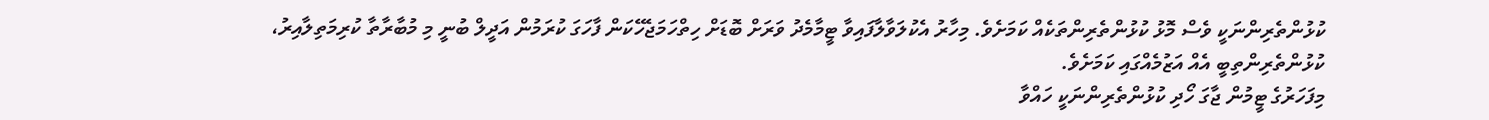ކުޅުންތެރިންނަކީ ވެސް މޮޅު ކުޅުންތެރިންތަކެއް ކަމަށެވެ. މިހާރު އެކުލަވާލާފައިވާ ޓީމާމެދު ވަރަށް ބޮޑަށް ހިތްހަމަޖެހޭކަން ފާހަގަ ކުރަމުން އަދީލް ބުނީ މި މުބާރާތާ ކުރިމަތިލާއިރު، ކުޅުންތެރިންތިބީ އެއް އަޒުމެއްގައި ކަމަށެވެ.
މިފަހަރުގެ ޓީމުން ޖާގަ ހޯދި ކުޅުންތެރިންނަކީ ހައްވާ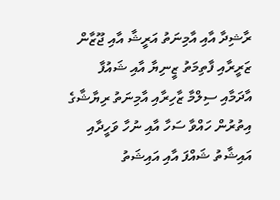ރާޝިދާ އާއި އާމިނަތު އަރީޝާ އާއި ޖޫޒާން ޒަރީރާއި ފާތިމަތު ޒީނިޔާ އާއި ޝައުފާ އާދަމާއި ސިލްމާ ޒާހިރާއި އާމިނަތު ރިޔާޝާގެ އިތުރުން ހައްވާ ސަހާ އާއި ނުހާ ވަހީދާއި އައިޝާތު ޝައްފަ އާއި އައިޝަތު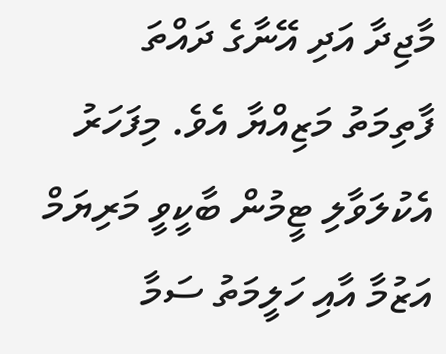މާޖިދާ އަދި އޭނާގެ ދައްތަ ފާތިމަތު މަޒިއްޔާ އެވެ. މިފަހަރު އެކުލަވާލި ޓީމުން ބާކީވީ މަރިޔަމް އަޒުމާ އާއި ހަލީމަތު ސަމާ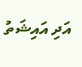އަދި އައިޝަތު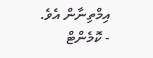އިމްތިނާން އެވެ.
- ކޮމެންޓް